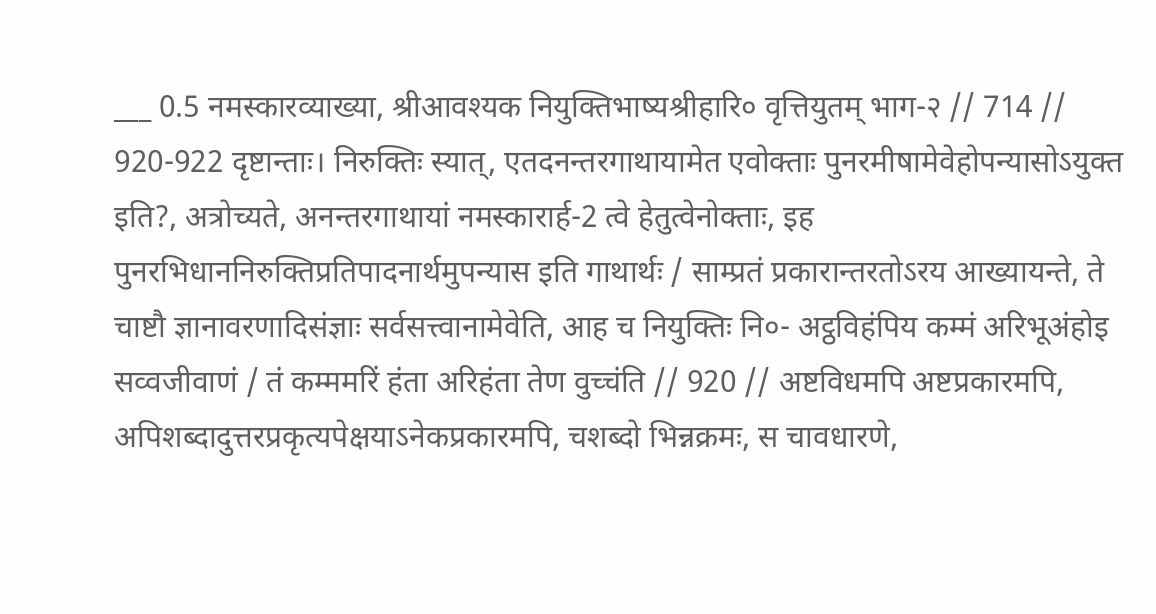___ 0.5 नमस्कारव्याख्या, श्रीआवश्यक नियुक्तिभाष्यश्रीहारि० वृत्तियुतम् भाग-२ // 714 // 920-922 दृष्टान्ताः। निरुक्तिः स्यात्, एतदनन्तरगाथायामेत एवोक्ताः पुनरमीषामेवेहोपन्यासोऽयुक्त इति?, अत्रोच्यते, अनन्तरगाथायां नमस्कारार्ह-2 त्वे हेतुत्वेनोक्ताः, इह पुनरभिधाननिरुक्तिप्रतिपादनार्थमुपन्यास इति गाथार्थः / साम्प्रतं प्रकारान्तरतोऽरय आख्यायन्ते, ते चाष्टौ ज्ञानावरणादिसंज्ञाः सर्वसत्त्वानामेवेति, आह च नियुक्तिः नि०- अट्ठविहंपिय कम्मं अरिभूअंहोइ सव्वजीवाणं / तं कम्ममरिं हंता अरिहंता तेण वुच्चंति // 920 // अष्टविधमपि अष्टप्रकारमपि, अपिशब्दादुत्तरप्रकृत्यपेक्षयाऽनेकप्रकारमपि, चशब्दो भिन्नक्रमः, स चावधारणे,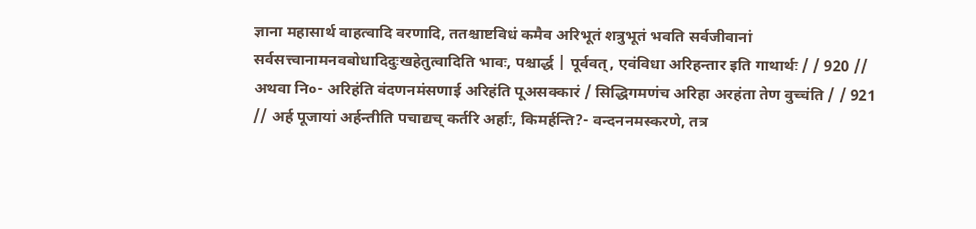ज्ञाना महासार्थ वाहत्वादि वरणादि, ततश्चाष्टविधं कमैव अरिभूतं शत्रुभूतं भवति सर्वजीवानां सर्वसत्त्वानामनवबोधादिदुःखहेतुत्वादिति भावः, पश्चार्द्ध | पूर्ववत्, एवंविधा अरिहन्तार इति गाथार्थः / / 920 // अथवा नि०- अरिहंति वंदणनमंसणाई अरिहंति पूअसक्कारं / सिद्धिगमणंच अरिहा अरहंता तेण वुच्चंति / / 921 // अर्ह पूजायां अर्हन्तीति पचाद्यच् कर्तरि अर्हाः, किमर्हन्ति?- वन्दननमस्करणे, तत्र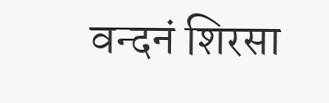वन्दनं शिरसा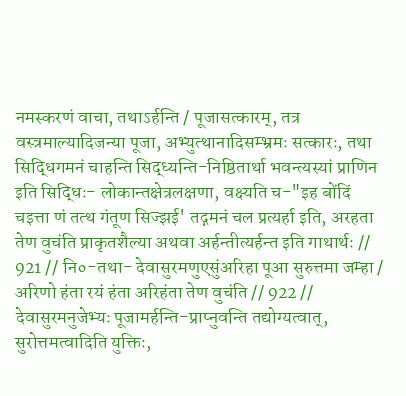नमस्करणं वाचा, तथाऽर्हन्ति / पूजासत्कारम्, तत्र वस्त्रमाल्यादिजन्या पूजा, अभ्युत्थानादिसम्भ्रमः सत्कारः, तथा सिद्धिगमनं चाहन्ति सिद्ध्यन्ति-निष्ठितार्था भवन्त्यस्यां प्राणिन इति सिद्धिः- लोकान्तक्षेत्रलक्षणा, वक्ष्यति च-"इह बोंदिं चइत्ता णं तत्थ गंतूण सिज्झई' तद्गमनं चल प्रत्यर्हा इति, अरहता तेण वुचंति प्राकृतशैल्या अथवा अर्हन्तीत्यर्हन्त इति गाथार्थः // 921 // नि०-तथा- देवासुरमणुएसुंअरिहा पूआ सुरुत्तमा जम्हा / अरिणो हंता रयं हंता अरिहंता तेण वुचंति // 922 // देवासुरमनुजेभ्यः पूजामर्हन्ति-प्राप्नुवन्ति तद्योग्यत्वात्, सुरोत्तमत्वादिति युक्तिः,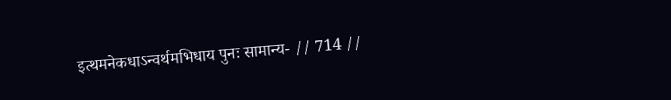इत्थमनेकधाऽन्वर्थमभिधाय पुनः सामान्य- // 714 //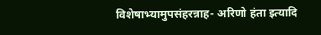विशेषाभ्यामुपसंहरन्नाह- अरिणो हंता इत्यादि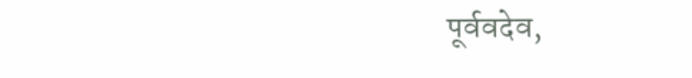पूर्ववदेव,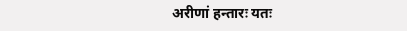अरीणां हन्तारः यतः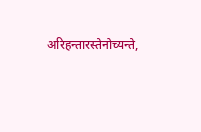अरिहन्तारस्तेनोच्यन्ते,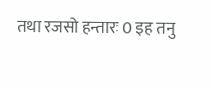तथा रजसो हन्तारः 0 इह तनु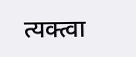त्यक्त्वा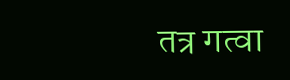तत्र गत्वा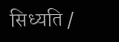सिध्यति /